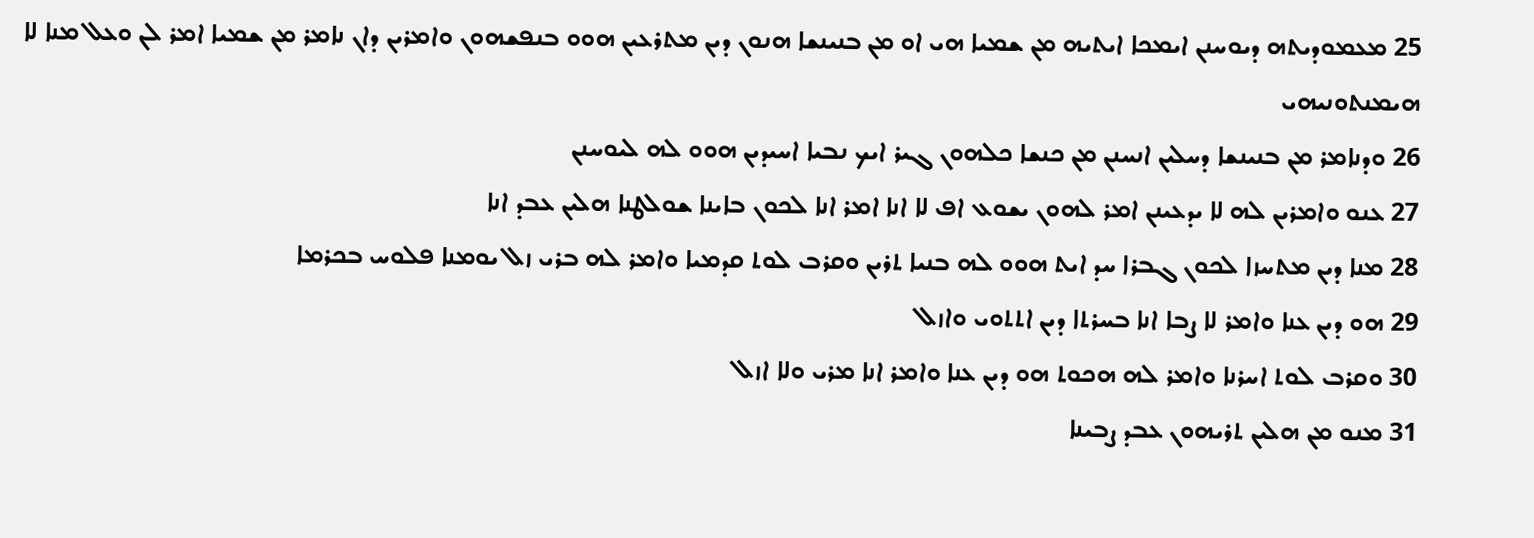25 ܡܥܡܘܕܝܬܗ ܕܝܘܚܢܢ ܐܝܡܟܐ ܐܝܬܝܗ ܡܢ ܫܡܝܐ ܗܝ ܐܘ ܡܢ ܒܢܝܢܫܐ ܗܢܘܢ ܕܝܢ ܡܬܪܥܝܢ ܗܘܘ ܒܢܦܫܗܘܢ ܘܐܡܪܝܢ ܕܐܢ ܢܐܡܪ ܡܢ ܫܡܝܐ ܐܡܪ ܠܢ ܘܥܠ ܡܢܐ ܠܐ ܗܝܡܢܬܘܢܝܗܝ
26 ܘܕܢܐܡܪ ܡܢ ܒܢܝܢܫܐ ܕܚܠܝܢ ܐܢܚܢܢ ܡܢ ܟܢܫܐ ܟܠܗܘܢ ܓܝܪ ܐܝܟ ܢܒܝܐ ܐܚܝܕܝܢ ܗܘܘ ܠܗ ܠܝܘܚܢܢ
27 ܥܢܘ ܘܐܡܪܝܢ ܠܗ ܠܐ ܝܕܥܝܢܢ ܐܡܪ ܠܗܘܢ ܝܫܘܥ ܐܦ ܠܐ ܐܢܐ ܐܡܪ ܐܢܐ ܠܟܘܢ ܒܐܝܢܐ ܫܘܠܛܢܐ ܗܠܝܢ ܥܒܕ ܐܢܐ
28 ܡܢܐ ܕܝܢ ܡܬܚܙܐ ܠܟܘܢ ܓܒܪܐ ܚܕ ܐܝܬ ܗܘܘ ܠܗ ܒܢܝܐ ܬܪܝܢ ܘܩܪܒ ܠܘܬ ܩܕܡܝܐ ܘܐܡܪ ܠܗ ܒܪܝ ܙܠ ܝܘܡܢܐ ܦܠܘܚ ܒܟܪܡܐ
29 ܗܘ ܕܝܢ ܥܢܐ ܘܐܡܪ ܠܐ ܨܒܐ ܐܢܐ ܒܚܪܬܐ ܕܝܢ ܐܬܬܘܝ ܘܐܙܠ
30 ܘܩܪܒ ܠܘܬ ܐܚܪܢܐ ܘܐܡܪ ܠܗ ܗܟܘܬ ܗܘ ܕܝܢ ܥܢܐ ܘܐܡܪ ܐܢܐ ܡܪܝ ܘܠܐ ܐܙܠ
31 ܡܢܘ ܡܢ ܗܠܝܢ ܬܪܝܗܘܢ ܥܒܕ ܨܒܝܢܐ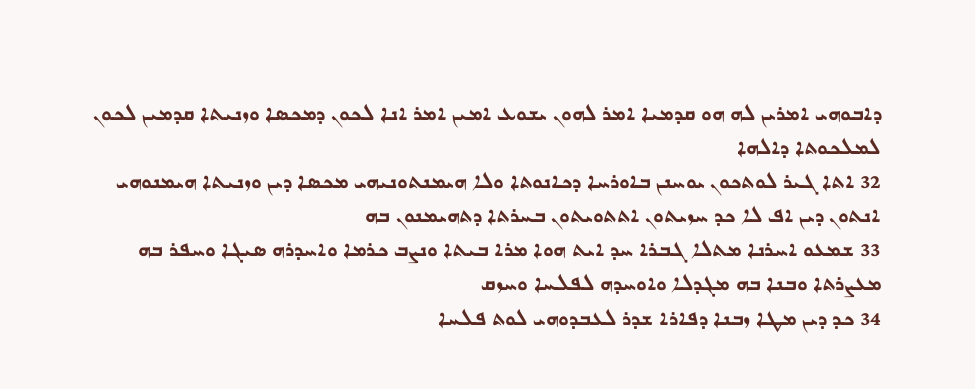ܕܐܒܘܗܝ ܐܡܪܝܢ ܠܗ ܗܘ ܩܕܡܝܐ ܐܡܪ ܠܗܘܢ ܝܫܘܥ ܐܡܝܢ ܐܡܪ ܐܢܐ ܠܟܘܢ ܕܡܟܤܐ ܘܙܢܝܬܐ ܩܕܡܝܢ ܠܟܘܢ ܠܡܠܟܘܬܐ ܕܐܠܗܐ
32 ܐܬܐ ܓܝܪ ܠܘܬܟܘܢ ܝܘܚܢܢ ܒܐܘܪܚܐ ܕܟܐܢܘܬܐ ܘܠܐ ܗܝܡܢܬܘܢܝܗܝ ܡܟܤܐ ܕܝܢ ܘܙܢܝܬܐ ܗܝܡܢܘܗܝ ܐܢܬܘܢ ܕܝܢ ܐܦ ܠܐ ܟܕ ܚܙܝܬܘܢ ܐܬܬܘܝܬܘܢ ܒܚܪܬܐ ܕܬܗܝܡܢܘܢ ܒܗ
33 ܫܡܥܘ ܐܚܪܢܐ ܡܬܠܐ ܓܒܪܐ ܚܕ ܐܝܬ ܗܘܐ ܡܪܐ ܒܝܬܐ ܘܢܨܒ ܟܪܡܐ ܘܐܚܕܪܗ ܤܝܓܐ ܘܚܦܪ ܒܗ ܡܥܨܪܬܐ ܘܒܢܐ ܒܗ ܡܓܕܠܐ ܘܐܘܚܕܗ ܠܦܠܚܐ ܘܚܙܩ
34 ܟܕ ܕܝܢ ܡܛܐ ܙܒܢܐ ܕܦܐܪܐ ܫܕܪ ܠܥܒܕܘܗܝ ܠܘܬ ܦܠܚܐ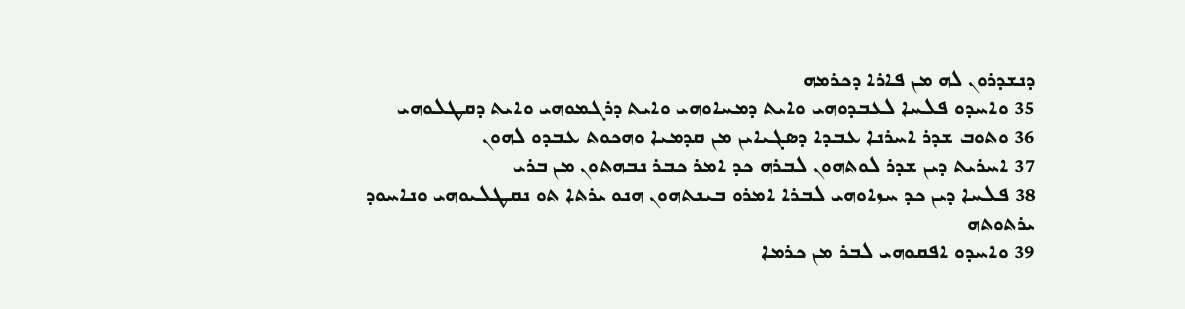ܕܢܫܕܪܘܢ ܠܗ ܡܢ ܦܐܪܐ ܕܟܪܡܗ
35 ܘܐܚܕܘ ܦܠܚܐ ܠܥܒܕܘܗܝ ܘܐܝܬ ܕܡܚܐܘܗܝ ܘܐܝܬ ܕܪܓܡܘܗܝ ܘܐܝܬ ܕܩܛܠܘܗܝ
36 ܘܬܘܒ ܫܕܪ ܐܚܪܢܐ ܥܒܕܐ ܕܤܓܝܐܝܢ ܡܢ ܩܕܡܝܐ ܘܗܟܘܬ ܥܒܕܘ ܠܗܘܢ
37 ܐܚܪܝܬ ܕܝܢ ܫܕܪ ܠܘܬܗܘܢ ܠܒܪܗ ܟܕ ܐܡܪ ܟܒܪ ܢܒܗܬܘܢ ܡܢ ܒܪܝ
38 ܦܠܚܐ ܕܝܢ ܟܕ ܚܙܐܘܗܝ ܠܒܪܐ ܐܡܪܘ ܒܝܢܬܗܘܢ ܗܢܘ ܝܪܬܐ ܬܘ ܢܩܛܠܝܘܗܝ ܘܢܐܚܘܕ ܝܪܬܘܬܗ
39 ܘܐܚܕܘ ܐܦܩܘܗܝ ܠܒܪ ܡܢ ܟܪܡܐ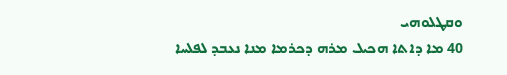ܘܩܛܠܘܗܝ
40 ܡܐ ܕܐܬܐ ܗܟܝܠ ܡܪܗ ܕܟܪܡܐ ܡܢܐ ܢܥܒܕ ܠܦܠܚܐ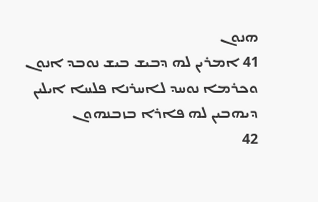ܗܢܘܢ
41 ܐܡܪܝܢ ܠܗ ܕܒܝܫ ܒܝܫ ܢܘܒܕ ܐܢܘܢ ܘܟܪܡܐ ܢܘܚܕ ܠܐܚܪܢܐ ܦܠܚܐ ܐܝܠܝܢ ܕܝܗܒܝܢ ܠܗ ܦܐܪܐ ܒܙܒܢܗܘܢ
42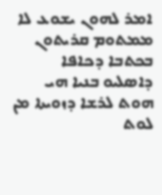ܐܡܪ ܠܗܘܢ ܝܫܘܥ ܠܐ ܡܡܬܘܡ ܩܪܝܬܘܢ ܒܟܬܒܐ ܕܟܐܦܐ ܕܐܤܠܝܘ ܒܢܝܐ ܗܝ ܗܘܬ ܠܪܫܐ ܕܙܘܝܬܐ ܡܢ ܠܘܬ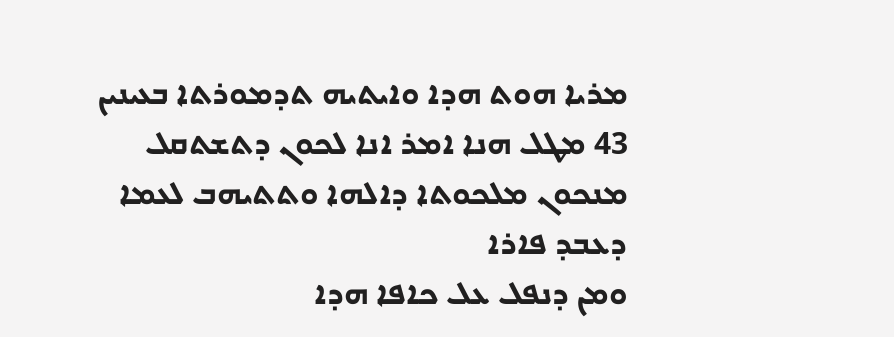ܡܪܝܐ ܗܘܬ ܗܕܐ ܘܐܝܬܝܗ ܬܕܡܘܪܬܐ ܒܥܝܢܝܢ
43 ܡܛܠ ܗܢܐ ܐܡܪ ܐܢܐ ܠܟܘܢ ܕܬܫܬܩܠ ܡܢܟܘܢ ܡܠܟܘܬܐ ܕܐܠܗܐ ܘܬܬܝܗܒ ܠܥܡܐ ܕܥܒܕ ܦܐܪܐ
ܘܡܢ ܕܢܦܠ ܥܠ ܟܐܦܐ ܗܕܐ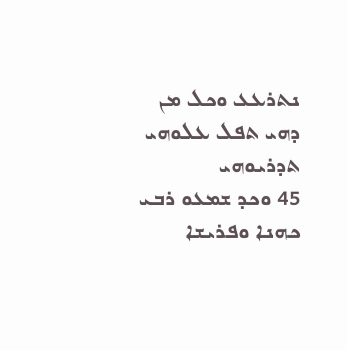ܢܬܪܥܥ ܘܟܠ ܡܢ ܕܗܝ ܬܦܠ ܥܠܘܗܝ ܬܕܪܝܘܗܝ
45 ܘܟܕ ܫܡܥܘ ܪܒܝ ܟܗܢܐ ܘܦܪܝܫܐ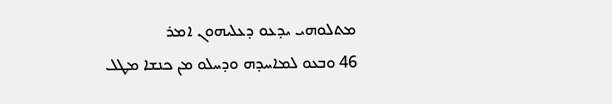ܡܬܠܘܗܝ ܝܕܥܘ ܕܥܠܝܗܘܢ ܐܡܪ
46 ܘܒܥܘ ܠܡܐܚܕܗ ܘܕܚܠܘ ܡܢ ܟܢܫܐ ܡܛܠ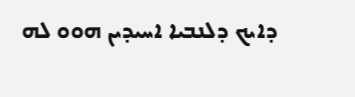ܕܐܝܟ ܕܠܢܒܝܐ ܐܚܝܕܝܢ ܗܘܘ ܠܗ